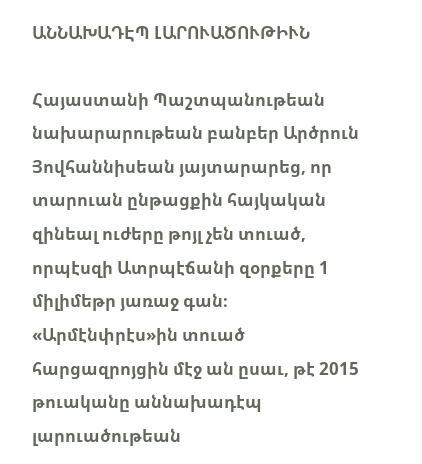ԱՆՆԱԽԱԴԷՊ ԼԱՐՈՒԱԾՈՒԹԻՒՆ

Հայաստանի Պաշտպանութեան նախարարութեան բանբեր Արծրուն Յովհաննիսեան յայտարարեց, որ տարուան ընթացքին հայկական զինեալ ուժերը թոյլ չեն տուած, որպէսզի Ատրպէճանի զօրքերը 1 միլիմեթր յառաջ գան։ «Արմէնփրէս»ին տուած հարցազրոյցին մէջ ան ըսաւ, թէ 2015 թուականը աննախադէպ լարուածութեան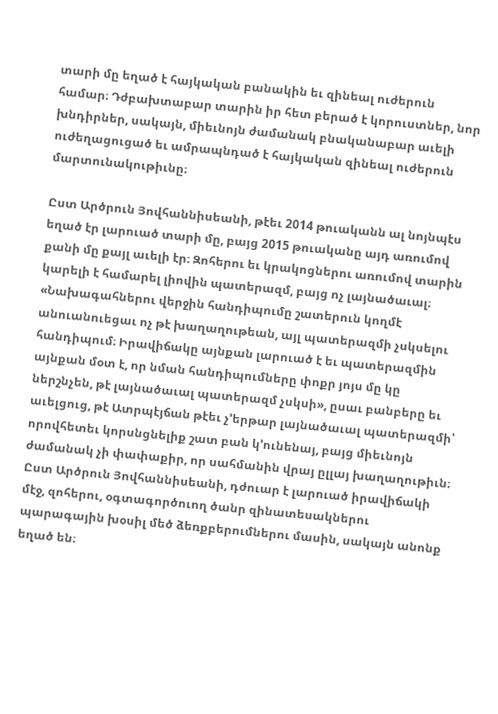տարի մը եղած է հայկական բանակին եւ զինեալ ուժերուն համար։ Դժբախտաբար տարին իր հետ բերած է կորուստներ, նոր խնդիրներ, սակայն, միեւնոյն ժամանակ բնականաբար աւելի ուժեղացուցած եւ ամրապնդած է հայկական զինեալ ուժերուն մարտունակութիւնը։

Ըստ Արծրուն Յովհաննիսեանի, թէեւ 2014 թուականն ալ նոյնպէս եղած էր լարուած տարի մը, բայց 2015 թուականը այդ առումով քանի մը քայլ աւելի էր։ Զոհերու եւ կրակոցներու առումով տարին կարելի է համարել լիովին պատերազմ, բայց ոչ լայնածաւալ։ «Նախագահներու վերջին հանդիպումը շատերուն կողմէ անուանուեցաւ ոչ թէ խաղաղութեան, այլ պատերազմի չսկսելու հանդիպում։ Իրավիճակը այնքան լարուած է եւ պատերազմին այնքան մօտ է, որ նման հանդիպումները փոքր յոյս մը կը ներշնչեն, թէ լայնածաւալ պատերազմ չսկսի», ըսաւ բանբերը եւ աւելցուց, թէ Ատրպէյճան թէեւ չ՚երթար լայնածաւալ պատերազմի՝ որովհետեւ կորսնցնելիք շատ բան կ՚ունենայ, բայց միեւնոյն ժամանակ չի փափաքիր, որ սահմանին վրայ ըլլայ խաղաղութիւն։ Ըստ Արծրուն Յովհաննիսեանի, դժուար է լարուած իրավիճակի մէջ, զոհերու, օգտագործուող ծանր զինատեսակներու պարագային խօսիլ մեծ ձեռքբերումներու մասին, սակայն անոնք եղած են։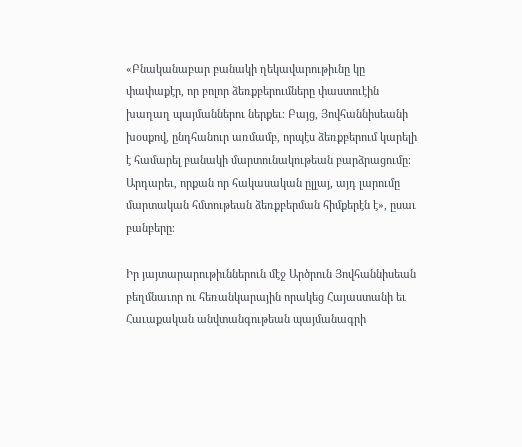«Բնականաբար բանակի ղեկավարութիւնը կը փափաքէր, որ բոլոր ձեռքբերումները փաստուէին խաղաղ պայմաններու ներքեւ։ Բայց, Յովհաննիսեանի խօսքով, ընդհանուր առմամբ, որպէս ձեռքբերում կարելի է համարել բանակի մարտունակութեան բարձրացումը։ Արդարեւ, որքան որ հակասական ըլլայ, այդ լարումը մարտական հմտութեան ձեռքբերման հիմքերէն է», ըսաւ բանբերը։

Իր յայտարարութիւններուն մէջ Արծրուն Յովհաննիսեան բեղմնաւոր ու հեռանկարային որակեց Հայաստանի եւ Հաւաքական անվտանգութեան պայմանագրի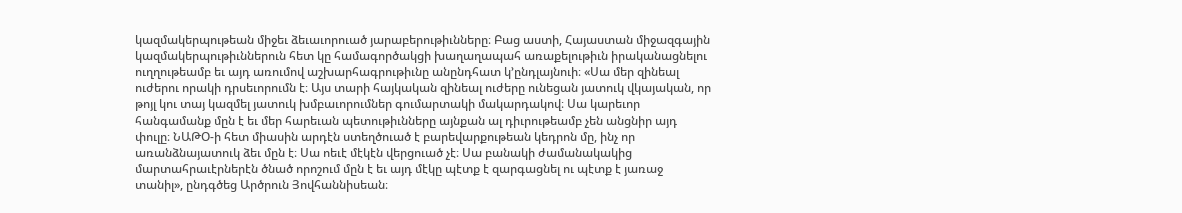կազմակերպութեան միջեւ ձեւաւորուած յարաբերութիւնները։ Բաց աստի, Հայաստան միջազգային կազմակերպութիւններուն հետ կը համագործակցի խաղաղապահ առաքելութիւն իրականացնելու ուղղութեամբ եւ այդ առումով աշխարհագրութիւնը անընդհատ կ՚ընդլայնուի։ «Սա մեր զինեալ ուժերու որակի դրսեւորումն է։ Այս տարի հայկական զինեալ ուժերը ունեցան յատուկ վկայական, որ թոյլ կու տայ կազմել յատուկ խմբաւորումներ գումարտակի մակարդակով։ Սա կարեւոր հանգամանք մըն է եւ մեր հարեւան պետութիւնները այնքան ալ դիւրութեամբ չեն անցնիր այդ փուլը։ ՆԱԹՕ-ի հետ միասին արդէն ստեղծուած է բարեվարքութեան կեդրոն մը, ինչ որ առանձնայատուկ ձեւ մըն է։ Սա ոեւէ մէկէն վերցուած չէ։ Սա բանակի ժամանակակից մարտահրաւէրներէն ծնած որոշում մըն է եւ այդ մէկը պէտք է զարգացնել ու պէտք է յառաջ տանիլ», ընդգծեց Արծրուն Յովհաննիսեան։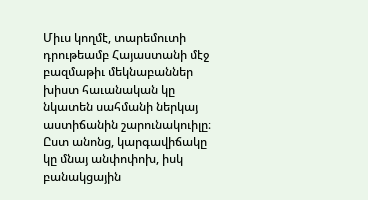Միւս կողմէ, տարեմուտի դրութեամբ Հայաստանի մէջ բազմաթիւ մեկնաբաններ խիստ հաւանական կը նկատեն սահմանի ներկայ աստիճանին շարունակուիլը։ Ըստ անոնց, կարգավիճակը կը մնայ անփոփոխ, իսկ բանակցային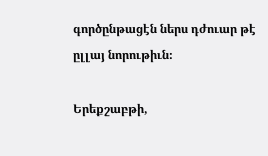գործընթացէն ներս դժուար թէ ըլլայ նորութիւն։

Երեքշաբթի,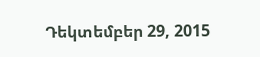Դեկտեմբեր 29, 2015